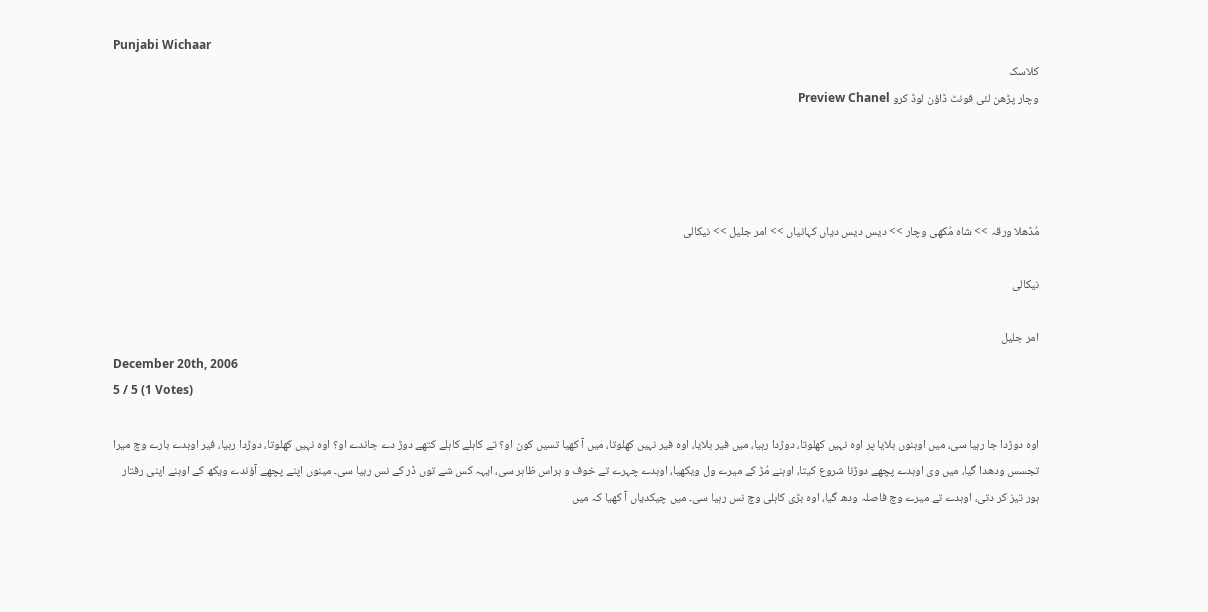Punjabi Wichaar
کلاسک
وچار پڑھن لئی فونٹ ڈاؤن لوڈ کرو Preview Chanel




مُڈھلا ورقہ >> شاہ مُکھی وچار >> دیس دیس دیاں کہانیاں >> امر جلیل >> نیکالی

نیکالی

امر جلیل
December 20th, 2006
5 / 5 (1 Votes)

اوہ دوڑدا جا رہیا سی، میں اوہنوں بلایا پر اوہ نہیں کھلوتا، دوڑدا رہیا، میں فیر بلایا، اوہ فیر نہیں کھلوتا، میں آ کھیا تسیں کون او؟ تے کاہلے کاہلے کتھے دوڑ دے جاندے او؟ اوہ نہیں کھلوتا، دوڑدا رہیا، فیر اوہدے بارے وچ میرا تجسس ودھدا گیا، میں وی اوہدے پچھے دوڑنا شروع کیتا، اوہنے مُڑ کے میرے ول ویکھیا، اوہدے چہرے تے خوف و ہراس ظاہر سی، ایہہ کس شے توں ڈر کے نس رہیا سی۔ مینوں اپنے پچھے آؤندے ویکھ کے اوہنے اپنی رفتار ہور تیز کر دتی، اوہدے تے میرے وچ فاصلہ ودھ گیا، اوہ بڑی کاہلی وچ نس رہیا سی۔ میں چیکدیاں آ کھیا کہ میں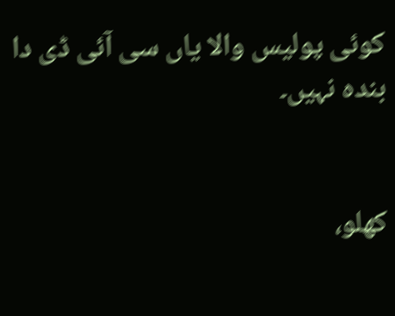کوئی پولیس والا یاں سی آئی ڈی دا بندہ نہیں۔


کھلو،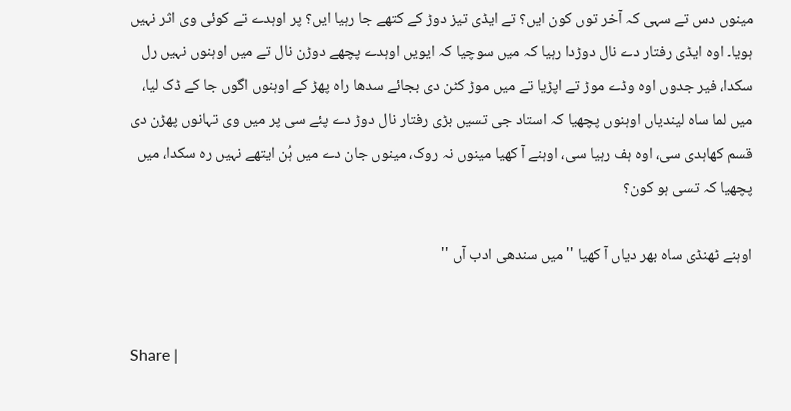مینوں دس تے سہی کہ آخر توں کون ایں؟ تے ایڈی تیز دوڑ کے کتھے جا رہیا ایں؟ پر اوہدے تے کوئی وی اثر نہیں ہویا۔ اوہ ایڈی رفتار دے نال دوڑدا رہیا کہ میں سوچیا کہ ایویں اوہدے پچھے دوڑن نال تے میں اوہنوں نہیں رل سکدا، فیر جدوں اوہ وڈے موڑ تے اپڑیا تے میں موڑ کٹن دی بجائے سدھا راہ پھڑ کے اوہنوں اگوں جا کے ڈک لیا، میں لما ساہ لیندیاں اوہنوں پچھیا کہ استاد جی تسیں بڑی رفتار نال دوڑ دے پئے سی پر میں وی تہانوں پھڑن دی قسم کھاہدی سی، اوہ ہف رہیا سی، اوہنے آ کھیا مینوں نہ روک، مینوں جان دے میں ہُن ایتھے نہیں رہ سکدا، میں پچھیا کہ تسی ہو کون؟

اوہنے ٹھنڈی ساہ بھر دیاں آ کھیا ''میں سندھی ادب آں ''


Share |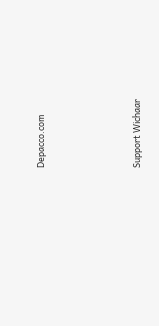Depacco.com






Support Wichaar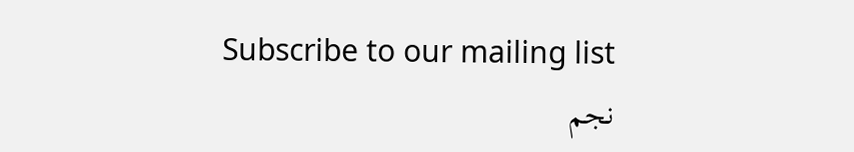Subscribe to our mailing list
نجم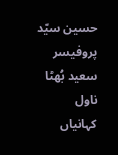حسین سیّد
پروفیسر سعید بُھٹا
ناول
کہانیاں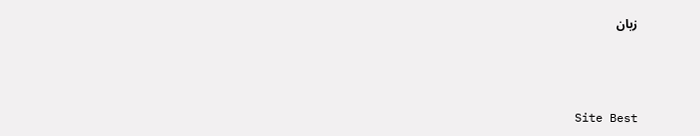زبان



Site Best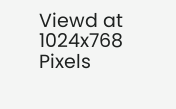Viewd at 1024x768 Pixels